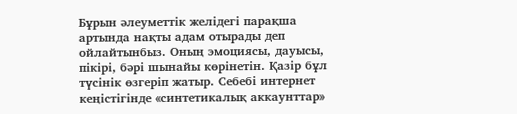Бұрын әлеуметтік желідегі парақша артында нақты адам отырады деп ойлайтынбыз. Оның эмоциясы, дауысы, пікірі, бәрі шынайы көрінетін. Қазір бұл түсінік өзгеріп жатыр. Себебі интернет кеңістігінде «синтетикалық аккаунттар»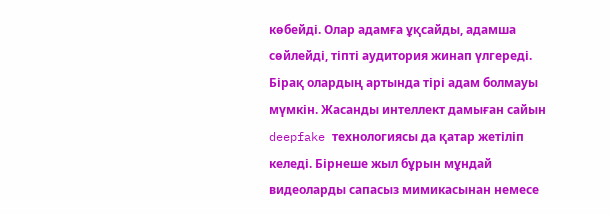көбейді. Олар адамға ұқсайды, адамша сөйлейді, тіпті аудитория жинап үлгереді. Бірақ олардың артында тірі адам болмауы мүмкін. Жасанды интеллект дамыған сайын deepfake технологиясы да қатар жетіліп келеді. Бірнеше жыл бұрын мұндай видеоларды сапасыз мимикасынан немесе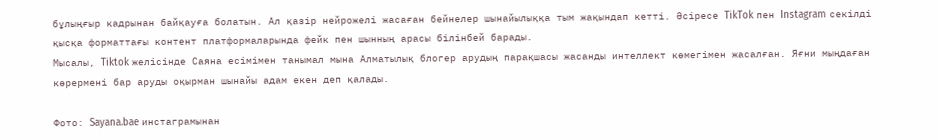бұлыңғыр кадрынан байқауға болатын. Ал қазір нейрожелі жасаған бейнелер шынайылыққа тым жақындап кетті. Әсіресе TikTok пен Instagram секілді қысқа форматтағы контент платформаларында фейк пен шынның арасы білінбей барады.
Мысалы, Tiktok желісінде Саяна есімімен танымал мына Алматылық блогер арудың парақшасы жасанды интеллект көмегімен жасалған. Яғни мыңдаған көрермені бар аруды оқырман шынайы адам екен деп қалады.

Фото: Sayana.bae инстаграмынан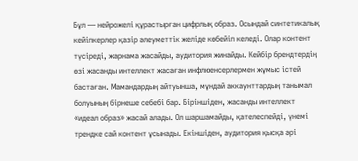Бұл — нейрожелі құрастырған цифрлық образ. Осындай синтетикалық кейіпкерлер қазір әлеуметтік желіде көбейіп келеді. Олар контент түсіреді, жарнама жасайды, аудитория жинайды. Кейбір брендтердің өзі жасанды интеллект жасаған инфлюенсерлермен жұмыс істей бастаған. Мамандардың айтуынша, мұндай аккаунттардың танымал болуының бірнеше себебі бар. Біріншіден, жасанды интеллект «идеал образ» жасай алады. Ол шаршамайды, қателеспейді, үнемі трендке сай контент ұсынады. Екіншіден, аудитория қысқа әрі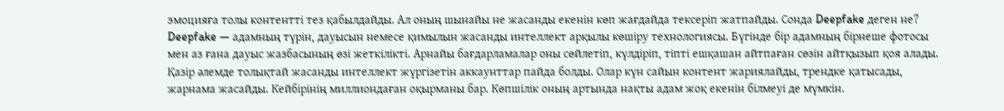эмоцияға толы контентті тез қабылдайды. Ал оның шынайы не жасанды екенін көп жағдайда тексеріп жатпайды. Сонда Deepfake деген не?
Deepfake — адамның түрін, дауысын немесе қимылын жасанды интеллект арқылы көшіру технологиясы. Бүгінде бір адамның бірнеше фотосы мен аз ғана дауыс жазбасының өзі жеткілікті. Арнайы бағдарламалар оны сөйлетіп, күлдіріп, тіпті ешқашан айтпаған сөзін айтқызып қоя алады. Қазір әлемде толықтай жасанды интеллект жүргізетін аккаунттар пайда болды. Олар күн сайын контент жариялайды, трендке қатысады, жарнама жасайды. Кейбірінің миллиондаған оқырманы бар. Көпшілік оның артында нақты адам жоқ екенін білмеуі де мүмкін.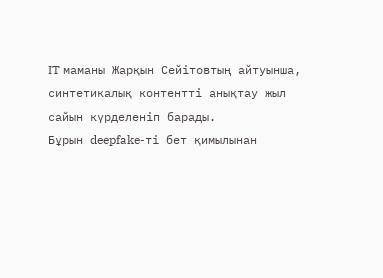IT маманы Жарқын Сейітовтың айтуынша, синтетикалық контентті анықтау жыл сайын күрделеніп барады.
Бұрын deepfake-ті бет қимылынан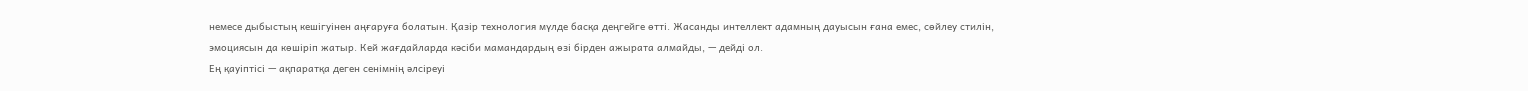немесе дыбыстың кешігуінен аңғаруға болатын. Қазір технология мүлде басқа деңгейге өтті. Жасанды интеллект адамның дауысын ғана емес, сөйлеу стилін, эмоциясын да көшіріп жатыр. Кей жағдайларда кәсіби мамандардың өзі бірден ажырата алмайды, — дейді ол.
Ең қауіптісі — ақпаратқа деген сенімнің әлсіреуі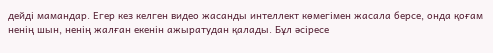дейді мамандар. Егер кез келген видео жасанды интеллект көмегімен жасала берсе, онда қоғам ненің шын, ненің жалған екенін ажыратудан қалады. Бұл әсіресе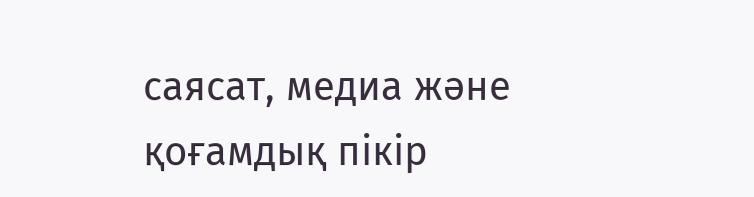саясат, медиа және қоғамдық пікір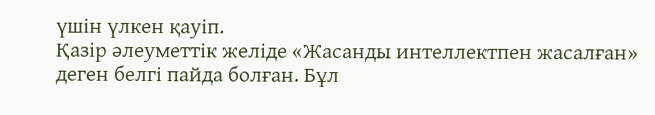үшін үлкен қауіп.
Қазір әлеуметтік желіде «Жасанды интеллектпен жасалған» деген белгі пайда болған. Бұл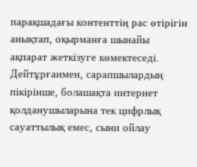парақшадағы контенттің рас өтірігін анықтап, оқырманға шынайы ақпарат жеткізуге көмектеседі. Дейтұрғанмен, сарапшылардың пікірінше, болашақта интернет қолданушыларына тек цифрлық сауаттылық емес, сыни ойлау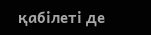қабілеті де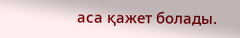аса қажет болады.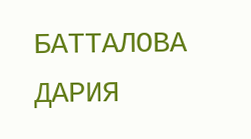БАТТАЛОВА ДАРИЯ